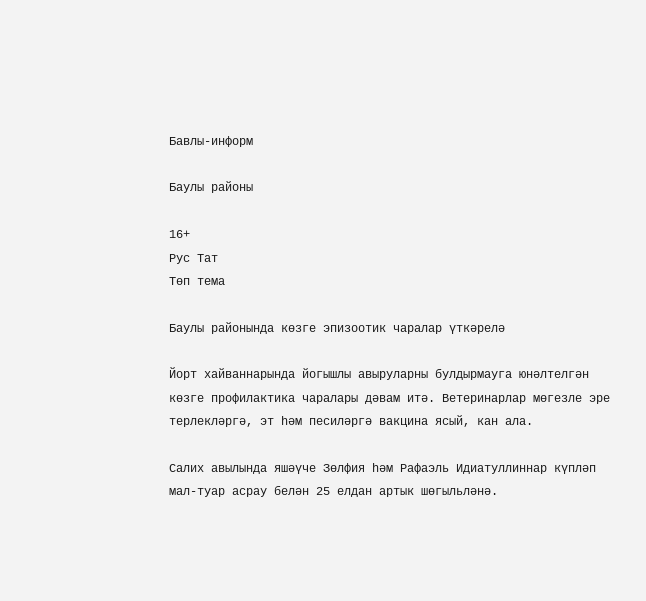Бавлы-информ

Баулы районы

16+
Рус Тат
Төп тема

Баулы районында көзге эпизоотик чаралар үткәрелә

Йорт хайваннарында йогышлы авыруларны булдырмауга юнәлтелгән көзге профилактика чаралары дәвам итә. Ветеринарлар мөгезле эре терлекләргә, эт һәм песиләргә вакцина ясый, кан ала.

Салих авылында яшәүче Зөлфия һәм Рафаэль Идиатуллиннар күпләп мал-туар асрау белән 25 елдан артык шөгыльләнә.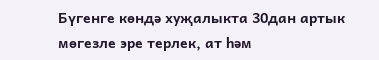Бүгенге көндә хуҗалыкта 30дан артык мөгезле эре терлек, ат һәм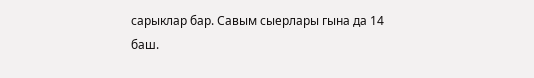сарыклар бар. Савым сыерлары гына да 14 баш.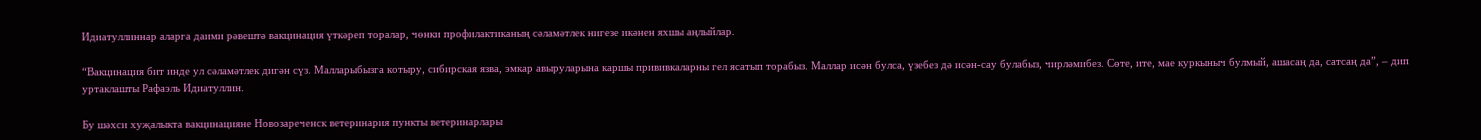Идиатуллиннар аларга даими рәвештә вакцинация үткәреп торалар, чөнки профилактиканың сәламәтлек нигезе икәнен яхшы аңлыйлар.

“Вакцинация бит инде ул сәламәтлек дигән сүз. Малларыбызга котыру, сибирская язва, эмкар авыруларына каршы прививкаларны гел ясатып торабыз. Маллар исән булса, үзебез дә исән-сау булабыз, чирләмибез. Сөте, ите, мае куркыныч булмый, ашасаң да, сатсаң да”, – дип уртаклашты Рафаэль Идиатуллин.

Бу шәхси хуҗалыкта вакцинацияне Новозареченск ветеринария пункты ветеринарлары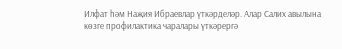Илфат һәм Наҗия Ибраевлар үткәрделәр. Алар Салих авылына көзге профилактика чаралары үткәрергә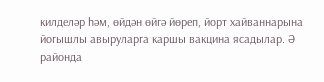килделәр һәм, өйдән өйгә йөреп, йорт хайваннарына йогышлы авыруларга каршы вакцина ясадылар. Ә районда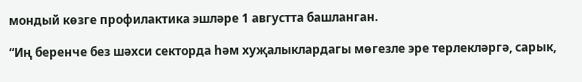мондый көзге профилактика эшләре 1 августта башланган.

“Иң беренче без шәхси секторда һәм хуҗалыклардагы мөгезле эре терлекләргә, сарык,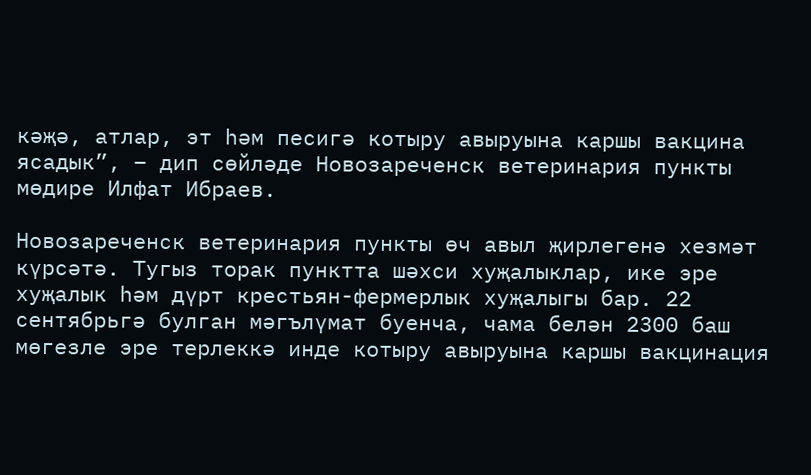кәҗә, атлар, эт һәм песигә котыру авыруына каршы вакцина ясадык”, – дип сөйләде Новозареченск ветеринария пункты мөдире Илфат Ибраев.

Новозареченск ветеринария пункты өч авыл җирлегенә хезмәт күрсәтә. Тугыз торак пунктта шәхси хуҗалыклар, ике эре хуҗалык һәм дүрт крестьян-фермерлык хуҗалыгы бар. 22 сентябрьгә булган мәгълүмат буенча, чама белән 2300 баш мөгезле эре терлеккә инде котыру авыруына каршы вакцинация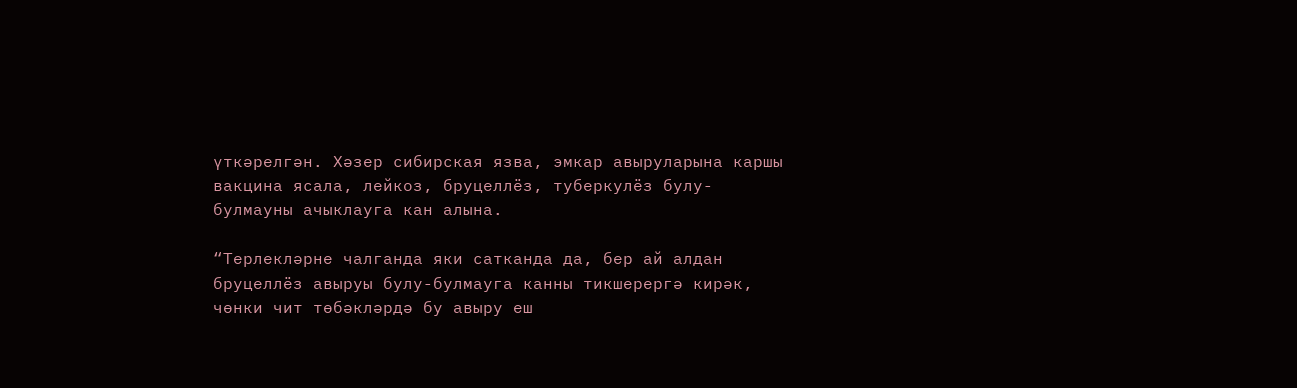үткәрелгән. Хәзер сибирская язва, эмкар авыруларына каршы вакцина ясала, лейкоз, бруцеллёз, туберкулёз булу-булмауны ачыклауга кан алына.

“Терлекләрне чалганда яки сатканда да, бер ай алдан бруцеллёз авыруы булу-булмауга канны тикшерергә кирәк, чөнки чит төбәкләрдә бу авыру еш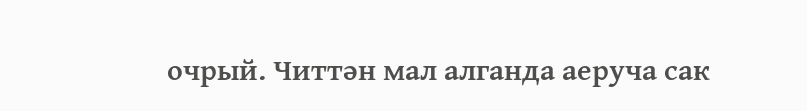очрый. Читтән мал алганда аеруча сак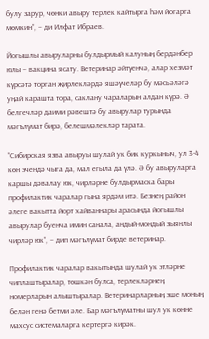булу зарур, чөнки авыру терлек кайтырга һәм йогарга мөмкин”, – ди Илфат Ибраев.

Йогышлы авыруларны булдырмый калуның бердәнбер юлы – вакцина ясату. Ветеринар әйтүенчә, алар хезмәт күрсәтә торган җирлекләрдә яшәүчеләр бу мәсьәләгә уңай карашта тора, саклану чараларын алдан күрә. Ә белгечләр даими рәвештә бу авырулар турында мәгълүмат бирә, белешмәлекләр тарата.

“Сибирская язва авыруы шулай ук бик куркыныч, ул 3-4 көн эчендә чыга да, мал егыла да үлә. Ә бу авыруларга каршы дәвалау юк, чирләрне булдырмаска бары профилактик чаралар гына ярдәм итә. Безнең район әлеге вакытта йорт хайваннары арасында йогышлы авырулар буенча имин санала, андый-мондый зыянлы чирләр юк”, – дип мәгълүмат бирде ветеринар.

Профилактик чаралар вакытында шулай ук этләрне чиплаштыралар, төшкән булса, терлекләрнең номерларын алыштыралар. Ветеринарларның эше моның белән генә бетми әле. Бар мәгълүматны шул ук көнне махсус системаларга кертергә кирәк.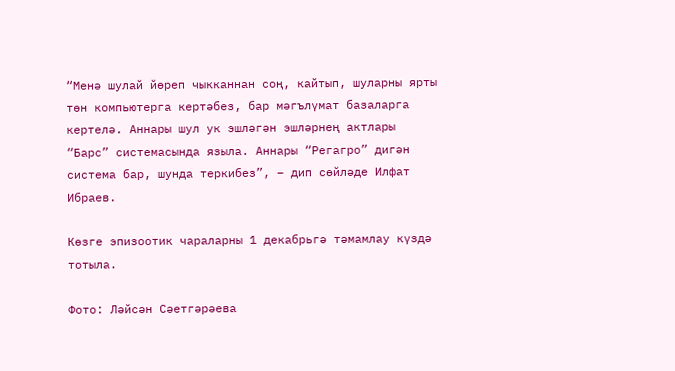“Менә шулай йөреп чыкканнан соң, кайтып, шуларны ярты төн компьютерга кертәбез, бар мәгълүмат базаларга кертелә. Аннары шул ук эшләгән эшләрнең актлары “Барс” системасында языла. Аннары “Регагро” дигән система бар, шунда теркибез”, – дип сөйләде Илфат Ибраев.

Көзге эпизоотик чараларны 1 декабрьгә тәмамлау күздә тотыла.

Фото: Ләйсән Сәетгәрәева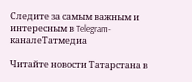Следите за самым важным и интересным в Telegram-каналеТатмедиа

Читайте новости Татарстана в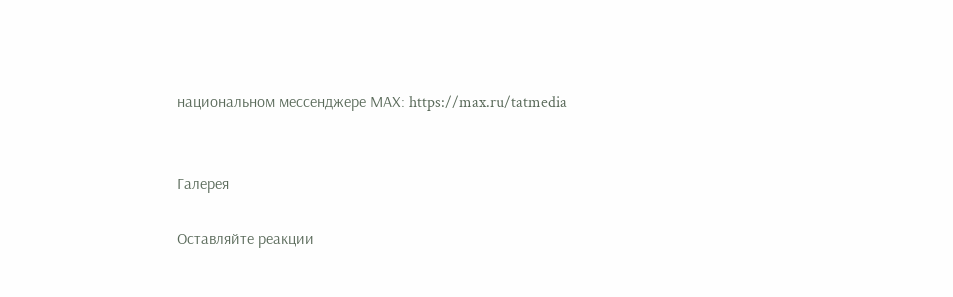национальном мессенджере MАХ: https://max.ru/tatmedia


Галерея

Оставляйте реакции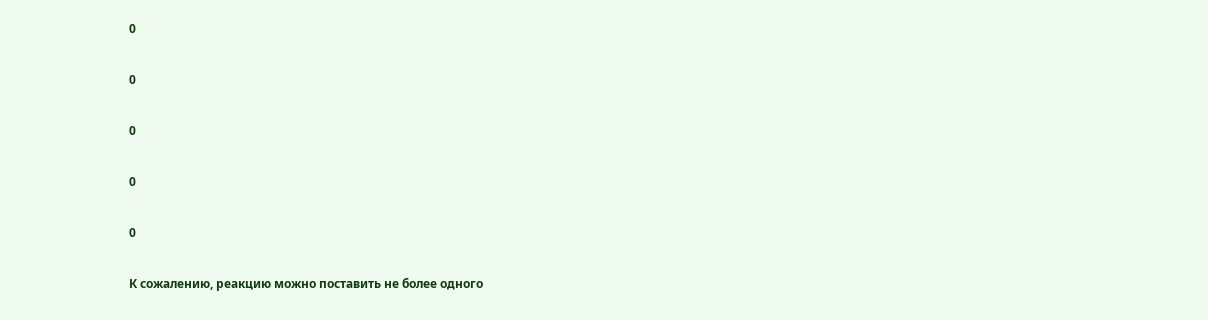0

0

0

0

0

К сожалению, реакцию можно поставить не более одного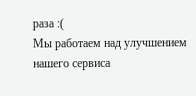раза :(
Мы работаем над улучшением нашего сервиса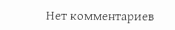Нет комментариев